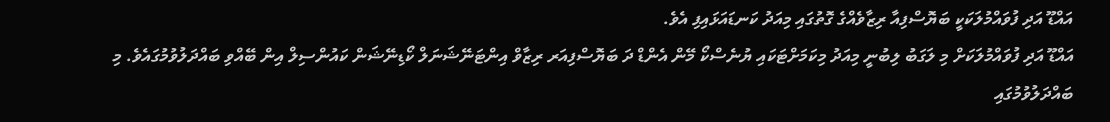އައްޑޫ އަދި ފުވައްމުލަކަކީ ބަޔޮސްފިއާ ރިޒާވެއްގެ ގޮތުގައި މިއަދު ކަނޑައަޅައިފި އެވެ.
އައްޑޫ އަދި ފުވައްމުލަކަށް މި ލަގަބު ލިބުނީ މިއަދު މިކަމަށްޓަކައި ޔުނެސްކޯ މޭން އެންޑް ދަ ބަޔޮސްފިއަރ ރިޒާވް އިންޓަނޭޝަނަލް ކޯޑިނޭޝަން ކައުންސިލް އިން ބޭއްވި ބައްދަލުވުމުގައެވެ. މި ބައްދަލުވުމުގައި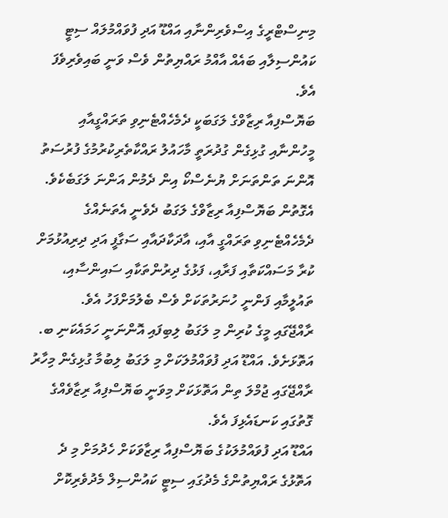މިނިސްޓްރީގެ އިސްވެރިންނާއި އައްޑޫ އަދި ފުވައްމުލައް ސިޓީ ކައުންސިލާއި ބައެއް އާއްމު ރައްޔިތުން ވެސް ވަނީ ބައިވެރިވެފަ އެވެ.
ބަޔޮސްފިއާ ރިޒާވްގެ ލަގަބަކީ ދެމެހެއްޓެނިވި ތަރައްގީއާއި މީހުންނާއި ގުޅިގެން ގުދުރަތީ މާހައުލު ރައްކާތެރިކުރުމުގެ ފުރުސަތު އޮންނަ ތަންތަނަށް ޔުނެސްކޯ އިން ދެމުން އަންނަ ލަގަބެކެވެ. އެގޮތުން ބަޔޮސްފިއާ ރިޒާވްގެ ލަގަބު ދެވެނީ އެތަނެއްގެ ދެމެހެއްޓެނިވި ތަރައްގީ އާއި، އާދަކާދައާއި ސަގާފީ އަދި ދިރިއުޅުމަށް ކުރާ މަސައްކަތާއި ފަރާއި، ފަޅުގެ ދިރުންތަކާއި ސައިންސާއި، ތައުލީމާއި ފަންނީ ހުނަރުތަކަށް ވެސް ބެލުމަށްފަހު އެވެ.
ރާއްޖޭގައި މީގެ ކުރިން މި ލަގަބު ލިބިފައި އޮންނަނީ ހަމައެކަނި ބ. އަތޮޅަށެވެ. އައްޑޫ އަދި ފުވައްމުލަކަށް މި ލަގަބު ލިބުމާ ގުޅިގެން މިހާރު ރާއްޖޭގައި ޖުމްލަ ތިން އަތޮޅަކަށް މިވަނީ ބަޔޮސްފިއާ ރިޒާވެއްގެ ގޮތުގައި ކަނޑައެޅިފަ އެވެ.
އައްޑޫ އަދި ފުވައްމުލަކުގެ ބަޔޮސްފިއާ ރިޒާވަކަށް ހެދުމަށް މި ދެ އަތޮޅުގެ ރައްޔިތުންގެ މެދުގައި ސިޓީ ކައުންސިލް މެދުވެރިކޮށް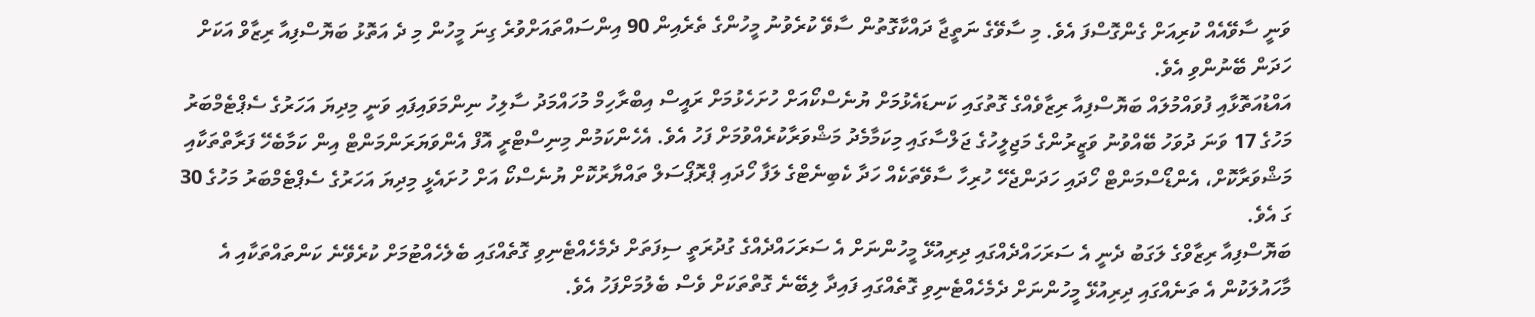ވަނީ ސާވޭއެއް ކުރިއަށް ގެންގޮސްފަ އެވެ. މި ސާވޭގެ ނަތީޖާ ދައްކާގޮތުން ސާވޭ ކުރެވުނު މީހުންގެ ތެރެއިން 90 އިންސައްތައަށްވުރެ ގިނަ މީހުން މި ދެ އަތޮޅު ބަޔޮސްފިއާ ރިޒާވް އަކަށް ހަދަން ބޭނުންވި އެވެ.
އައްޑުއަތޮޅާއި ފުވައްމުލައް ބަޔޮސްފިއާ ރިޒާވެއްގެ ގޮތުގައި ކަނޑައެޅުމަށް ޔުނެސްކޯއަށް ހުށަހެޅުމަށް ރައީސް އިބްރާހިމް މުހައްމަދު ސާލިހު ނިންމަވައިފައި ވަނީ މިދިޔަ އަހަރުގެ ސެޕްޓެމްބަރު މަހުގެ 17 ވަނަ ދުވަހު ބޭއްވުނު ވަޒީރުންގެ މަޖިލީހުގެ ޖަލްސާގައި މިކަމާމެދު މަޝްވަރާކުރެއްވުމަށް ފަހު އެވެ. އެހެންކަމުން މިނިސްޓްރީ އޮފް އެންވަޔަރަންމަންޓް އިން ކަމާބެހޭ ފަރާތްތަކާއި މަޝްވަރާކޮށް، އެންޑޯސްމަންޓް ހޯދައި ހަދަންޖެހޭ ހުރިހާ ސާވޭތަކެއް ހަދާ ކެބިނެޓްގެ ލަފާ ހޯދައި ޕްރޮޕޯސަލް ތައްޔާރުކޮށް ޔުނެސްކޯ އަށް ހުށައެޅީ މިދިޔަ އަހަރުގެ ސެޕްޓެމްބަރު މަހުގެ 30 ގަ އެވެ.
ބަޔޮސްފިއާ ރިޒާވްގެ ލަގަބު ދެނީ އެ ސަރަހައްދެއްގައި ދިރިއުޅޭ މީހުންނަށް އެ ސަރަހައްދެއްގެ ގުދުރަތީ ސިފަތަށް ދެމެހެއްޓެނިވި ގޮތެއްގައި ބެލެހެއްޓުމަށް ކުރެވޭނެ ކަންތައްތަކާއި އެ މާހައުލަކުން އެ ތަނެއްގައި ދިރިއުޅޭ މީހުންނަށް ދެމެހެއްޓެނިވި ގޮތެއްގައި ފައިދާ ލިބޭނެ ގޮތްތަކަށް ވެސް ބެލުމަށްފަހު އެވެ.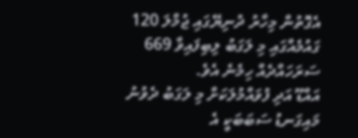އެގޮތުން މިހާރު ދުނިޔޭގައި ޖުމްލަ 120 ގައުމެއްގައި މި ލަގަބު ލިބިފައިވާ 669 ސަރަހައްދެއް ހިމެނެ އެވެ.
އައްޑޫ އަދި ފުވައްމުލަކަށް މި ލަގަބު ދެވުނު މައިގަނޑު ސަބަބަކީ އެ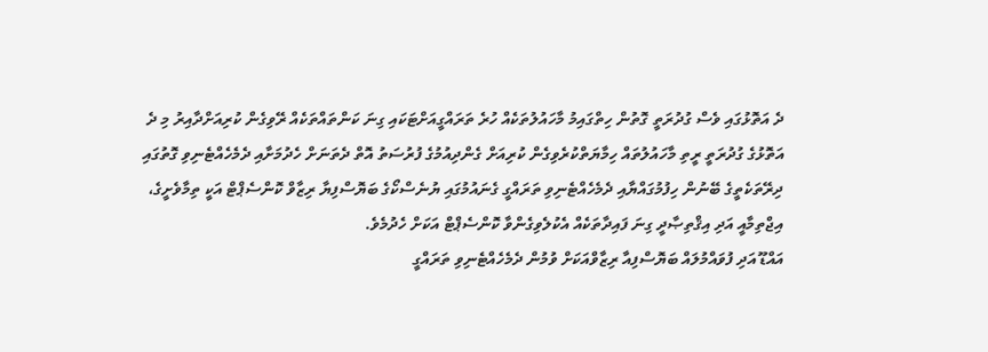ދެ އަތޮޅުގައި ވެސް ގުދުރަތީ ގޮތުން ހިތްގައިމު މާހައުލުތަކެއް ހުރެ ތަރައްގީއަށްޓަކައި ގިނަ ކަންތައްތަކެއް ރޭވިގެން ކުރިއަށްދާއިރު މި ދެ އަތޮޅުގެ ގުދުރަތީ ރީތި މާހައުލުތައް ހިމާޔަތްކުރެވިގެން ކުރިއަށް ގެންދިއުމުގެ ފުރުސަތު އޮތް ދެތަނަށް ހެދުމަށާއި ދެމެހެއްޓެނިވި ގޮތުގައި ދިރޭތަކެތީގެ ބޭނުން ހިފުމުގައްޔާއި ދެމެހެއްޓެނިވި ތަރައްގީ ގެނައުމުގައި ޔުނެސްކޯގެ ބަޔޮސްފިޔާ ރިޒާވް ކޮންސެޕްޓް އަކީ ތިމާވެށީގެ، އިޖްތިމާއީ އަދި އިޤްތިޞާދީ ގިނަ ފައިދާތަކެއް އެކުލެވިގެންވާ ކޮންސެޕްޓް އަކަށް ހެދުމެވެ.
އައްޑޫ އަދި ފުވައްމުލައް ބަޔޮސްފިއާ ރިޒާވްއަކަށް ވުމުން ދެމެހެއްޓެނިވި ތަރައްގީ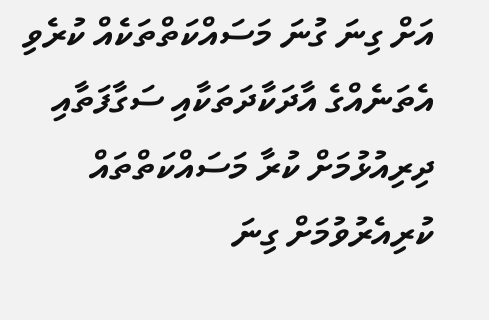އަށް ގިނަ ގުނަ މަސައްކަތްތަކެއް ކުރެވި އެތަނެއްގެ އާދަކާދަތަކާއި ސަގާފަތާއި ދިރިއުޅުމަށް ކުރާ މަސައްކަތްތައް ކުރިއެރުވުމަށް ގިނަ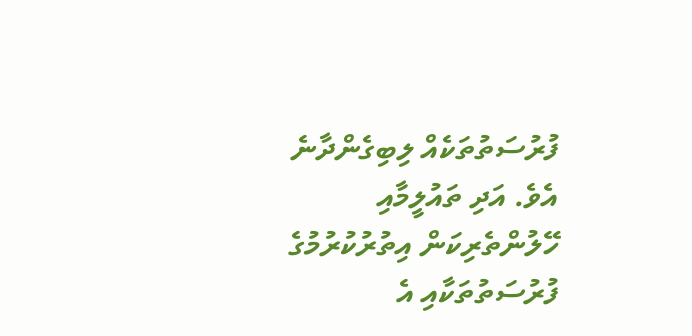ފުރުސަތުތަކެއް ލިބިގެންދާނެ އެވެ. އަދި ތައުލީމާއި ހޭލުންތެރިކަން އިތުރުކުރުމުގެ ފުރުސަތުތަކާއި އެ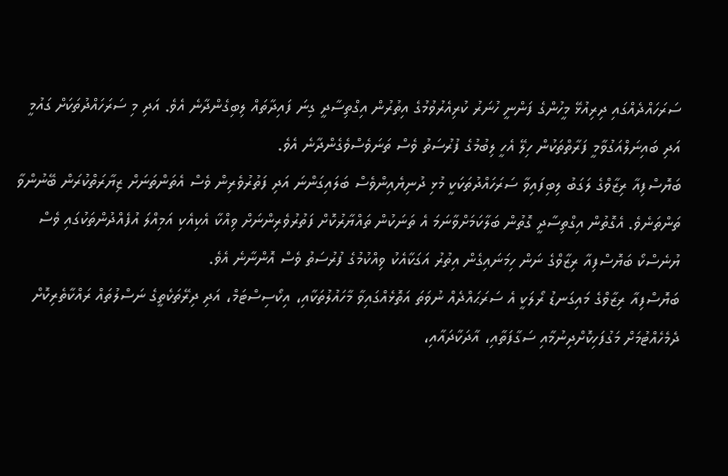ސަރަހައްދެއްގައި ދިރިއުޅޭ މީހުންގެ ފަންނީ ހުނަރު ކުރިއެރުވުމުގެ އިތުރުން އިގްތިސާދީ ގިނަ ފައިދާތައް ލިބިގެންދާނެ އެވެ. އަދި މި ސަރަހައްދުތަކަށް ގައުމީ އަދި ބައިނަލްއަގުވާމީ ފަރާތްތަކުން ހިލޭ އެހީ ލިބުމުގެ ފުރުސަތު ވެސް ތަނަވެސްވެގެންދާނެ އެވެ.
ބަޔޮސްފިއާ ރިޒާވްގެ ލަގަބު ލިބިފައިވާ ސަރަހައްދުތަކަކީ މުޅި ދުނިޔެއިންވެސް ބަލައިގަންނަ އަދި ފަތުރުވެރިން ވެސް އެތަންތަނަށް ޒިޔާރަތްކުރަން ބޭނުންވާ ތަންތަނެވެ. އެގޮތުން އިގްތިސާދީ ގޮތުން ބަލާކަމަށްވާނަމަ އެ ތަނަކުން ތައްޔާރުކޮށް ފަތުރުވެރިންނަށް ވިއްކާ އެކިއެކި އަމިއްލަ އުފެއްދުންތަކުގައި ވެސް ޔުނެސްކޯ ބަޔޮސްފިއާ ރިޒާވްގެ ނަން ހިމަނައިގެން އިތުރު އަގަކާއެކު ވިއްކުމުގެ ފުރުސަތު ވެސް އޮންނާނެ އެވެ.
ބަޔޮސްފިއާ ރިޒާވްގެ މައިގަނޑު ރޯލަކީ އެ ސަރަޙައްދެއް ނުވަތަ އަތޮޅެއްގައިވާ މާހައުލުތަކާއި، އިކޯސިސްޓަމް، އަދި ދިރޭތަކެތީގެ ނަސްލުތައް ރައްކާތެރިކޮށް ދެމެހެއްޓުމަށް މަގުފަހިކޮށްދިނުމާއި ސަގާފަތާއި، އާދަކާދައާއި،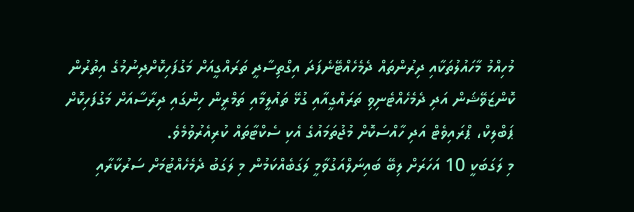މުހިއްމު މާހައުލުތަކާއި ދިރުންތައް ދެމެހެއްޓޭނެފަދަ އިގްތިސާދީ ތަރައްގީއަށް މަގުފަހިކޮށްދިނުމުގެ އިތުރުން ކޮންޒަވޭޝަން އަދި ދެމެހެއްޓެނިވި ތަރައްގީއާއި ގުޅޭ ތައުލީމާއި ތަމްރީން ހިންގައި ދިރާސާއަށް މަގުފަހިކޮށް ޕަބްލިކް، ޕްރައިވެޓް އަދި ހާއްސަކޮށް މުޖުތަމައުގެ އެކި ސެކްޓާތައް ކުރިއެރުވުމެވެ.
މި ލަގަބަކީ 10 އަހަރަށް ލިބޭ ބައިނަލްއަގުވާމީ ލަގަބެއްކަމުން މި ލަގަބު ދެމެހެއްޓުމަށް ސަރުކާރާއި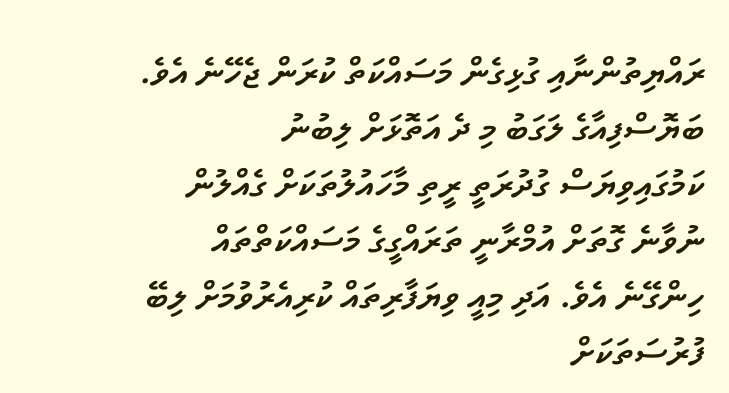ރައްޔިތުންނާއި ގުޅިގެން މަސައްކަތް ކުރަން ޖެހޭނެ އެވެ. ބަޔޮސްފިއާގެ ލަގަބު މި ދެ އަތޮޅަށް ލިބުނު ކަމުގައިވިޔަސް ގުދުރަތީ ރީތި މާހައުލުތަކަށް ގެއްލުން ނުވާނެ ގޮތަށް އުމްރާނީ ތަރައްގީގެ މަސައްކަތްތައް ހިންގޭނެ އެވެ. އަދި މިއީ ވިޔަފާރިތައް ކުރިއެރުވުމަށް ލިބޭ ފުރުސަތަކަށް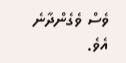ވެސް ވެގެންދާނެ އެވެ.